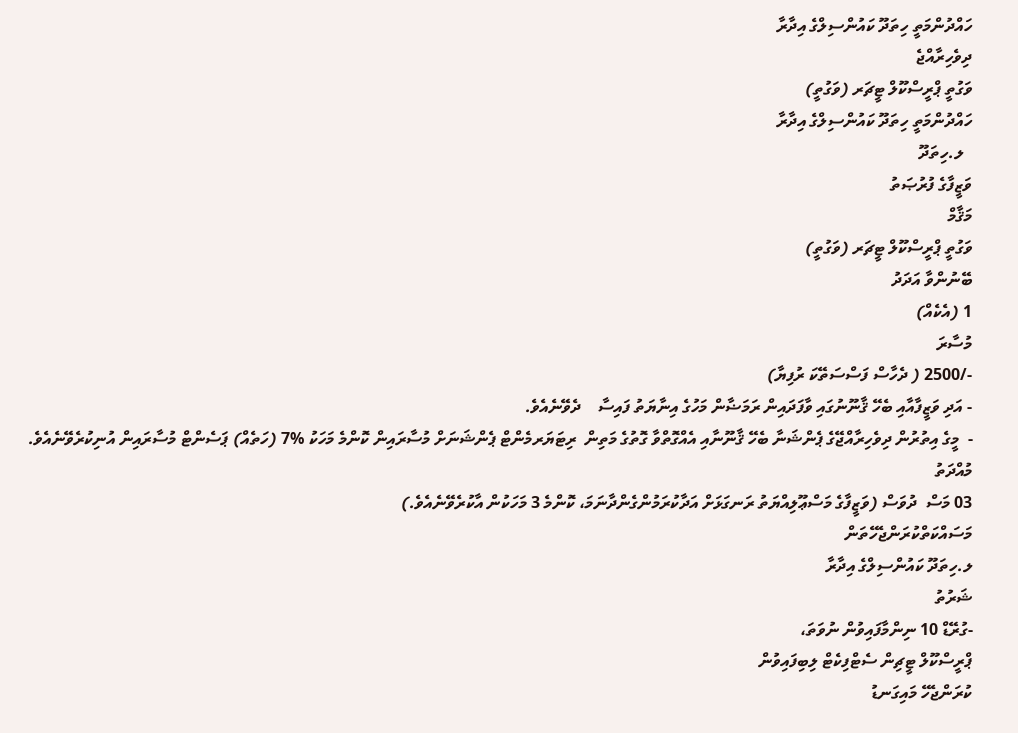ހައްދުންމަތީ ހިތަދޫ ކައުންސިލްގެ އިދާރާ
ދިވެހިރާއްޖެ
ވަގުތީ ޕްރީސްކޫލް ޓީޗަރ (ވަގުތީ)
ހައްދުންމަތީ ހިތަދޫ ކައުންސިލްގެ އިދާރާ
  ލ.ހިތަދޫ
ވަޒީފާގެ ފުރުޞަތު
މަޤާމް
ވަގުތީ ޕްރީސްކޫލް ޓީޗަރ (ވަގުތީ)
ބޭނުންވާ އަދަދު
1 (އެކެއް)
މުސާރަ
-/2500 ( ދެހާސް ފަސްސަތޭކަ ރުފިޔާ)
- އަދި ވަޒީފާއާއި ބެހޭ ޤާނޫނުގައި ވާފަދައިން ރަމަޟާން މަހުގެ އިނާޔަތު ފައިސާ    ދެވޭނެއެވެ.
-  މީގެ އިތުރުން ދިވެހިރާއްޖޭގެ ޕެންޝަނާ ބެހޭ ޤާނޫނާއި އެއްގޮތްވާ ގޮތުގެ މަތިން  ރިޓަޔަރމެންޓް ޕެންޝަނަށް މުސާރައިން ކޮންމެ މަހަކު %7 (ހަތެއް) ޕަސެންޓް މުސާރައިން އުނިކުރެވޭނެއެވެ.
މުއްދަތު
03 މަސް  ދުވަސް (ވަޒީފާގެ މަސްޢޫލިއްޔަތު ރަނގަޅަށް އަދާކުރަމުންގެންދާނަމަ، ކޮންމެ 3 މަހަކުން އާކުރެވޭނެއެވެ.)
މަސައްކަތްކުރަންޖެހޭތަން
ލ.ހިތަދޫ ކައުންސިލްގެ އިދާރާ
ޝަރުތު
-ގުރޭޑް 10 ނިންމާފައިވުން ނުވަތަ،
ޕްރީސްކޫލް ޓީޗިން ސެޓްފިކެޓް ލިބިފައިވުން
ކުރަންޖެހޭ މައިގަނޑު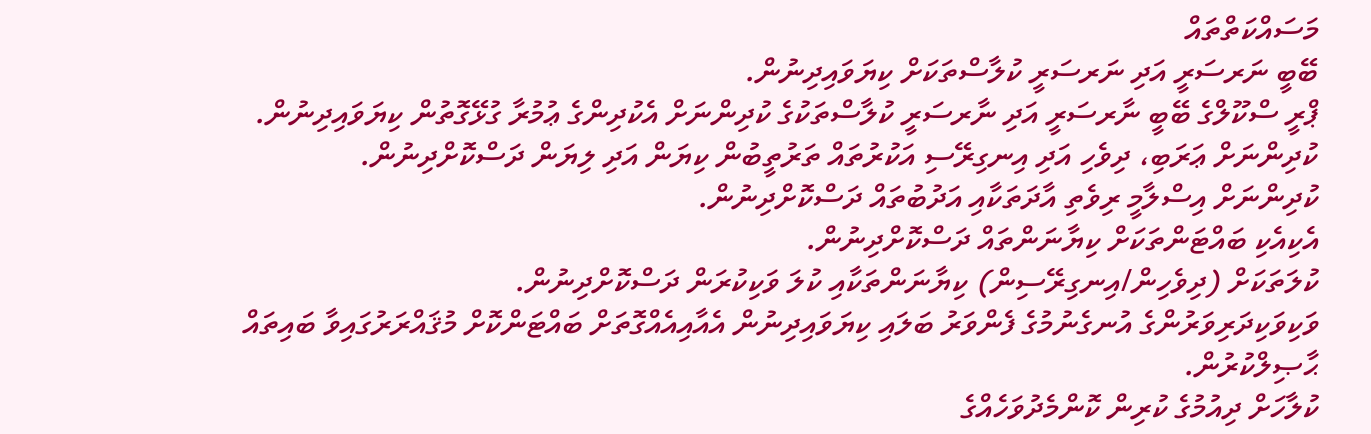މަސައްކަތްތައް
ބޭބީ ނަރސަރީ އަދި ނަރސަރީ ކުލާސްތަކަށް ކިޔަވައިދިނުން.
ޕްރީ ސްކޫލްގެ ބޭބީ ނާރސަރީ އަދި ނާރސަރީ ކުލާސްތަކުގެ ކުދިންނަށް އެކުދިންގެ ޢުމުރާ ގުޅޭގޮތުން ކިޔަވައިދިނުން.
ކުދިންނަށް ޢަރަބި، ދިވެހި އަދި އިނގިރޭސި އަކުރުތައް ތަރުތީބުން ކިޔަން އަދި ލިޔަން ދަސްކޮށްދިނުން.
ކުދިންނަށް އިސްލާމީ ރިވެތި އާދަތަކާއި އަދުބުތައް ދަސްކޮށްދިނުން.
އެކިއެކި ބައްޓަންތަކަށް ކިޔާނަންތައް ދަސްކޮށްދިނުން.
ކުލަތަކަށް (ދިވެހިން/އިނގިރޭސިން) ކިޔާނަންތަކާއި ކުލަ ވަކިކުރަން ދަސްކޮށްދިނުން.
ވަކިވަކިދަރިވަރުންގެ އުނގެނުމުގެ ފެންވަރު ބަލައި ކިޔަވައިދިނުން އެއާއިއެއްގޮތަށް ބައްޓަންކޮށް މުޤައްރަރުގައިވާ ބައިތައް ޙާޞިލްކުރުން.
ކުލާހަށް ދިއުމުގެ ކުރިން ކޮންމެދުވަހެއްގެ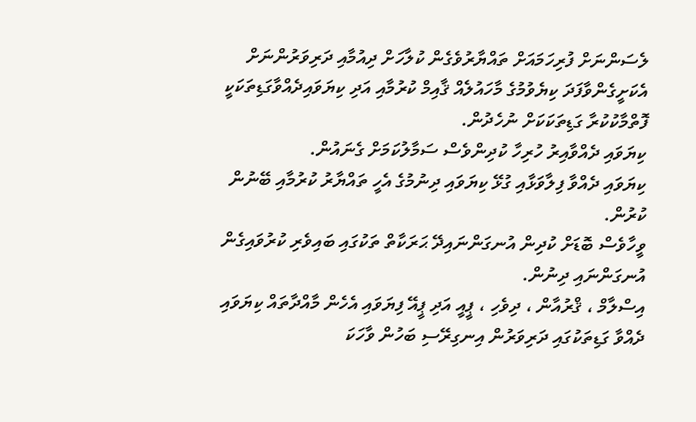ލެސަންނަށް ފުރިހަމައަށް ތައްޔާރުވެގެން ކުލާހަށް ދިއުމާއި ދަރިވަރުންނަށް އެކަށީގެންވާފަދަ ކިޔެވުމުގެ މާހައުލެއް ޤާއިމް ކުރުމާއި އަދި ކިޔަވައިދެއްވާގަޑިތަކަކީ ފޮތްމާކުކުރާ ގަޑިތަކަކަށް ނުހެދުން.
ކިޔަވައި ދެއްވާއިރު ހުރިހާ ކުދިންވެސް ސަމާލުކަމަށް ގެނައުން.
ކިޔަވައި ދެއްވާ ފިލާވަޅާއި ގުޅޭ ކިޔަވައި ދިނުމުގެ އެހީ ތައްޔާރު ކުރުމާއި ބޭނުން ކުރުން.
ވީހާވެސް ބޮޑަށް ކުދިން އުނގަންނައިދޭ ޙަރަކާތް ތަކުގައި ބައިވެރި ކުރުވައިގެން އުނގަންނައި ދިނުން.
އިސްލާމް ، ޤްރުއާން ، ދިވެހި ، ޕީއީ އަދި ޕީއޭ ފިޔަވައި އެހެން މާއްދާތައް ކިޔަވައި ދެއްވާ ގަޑިތަކުގައި ދަރިވަރުން އިނގިރޭސި ބަހުން ވާހަކަ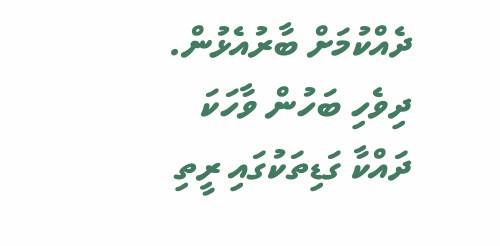ދެއްކުމަށް ބާރުއެޅުން.
ދިވެހި ބަހުން ވާހަކަ ދައްކާ ގަޑިތަކުގައި ރީތި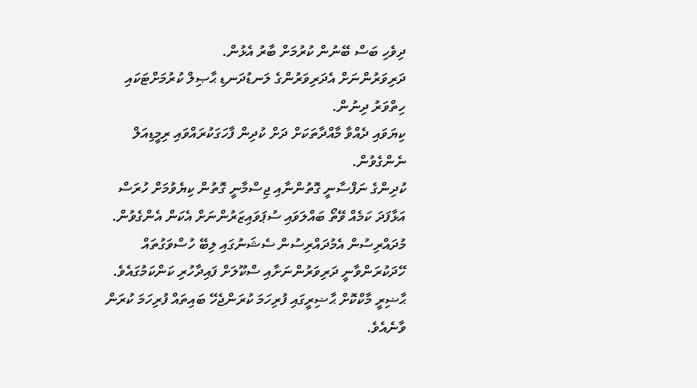ދިވެހި ބަސް ބޭނުން ކުރުމަށް ބާރު އެޅުން.
ދަރިވަރުންނަށް އެދަރިވަރުންގެ ލަނޑުދަނޑި ޙާޞިލް ކުރުމަށްޓަކައި ހިތްވަރު ދިނުން.
ކިޔަވައި ދެއްވާ މާއްދާތަކަށް ދަށް ކުދިން ފާހަގަކުރައްވައި ރިމީޑިއަލް ނެންގެވުން.
ކުދިންގެ ނަފްސާނީ ގޮތުންނާއި ޖިސްމާނީ ގޮތުން ކިޔެވުމަށް ހުރަސް އަޅާފަދަ ކަމެއް ވޭތޯ ބައްލަވައި ސުޕަވައިޒަރުންނަށް އެކަން އެންގެވުން.
މުދައްރިސުން އެމުދައްރިސުން ސެޝަނުގައި ލިބޭ ހުސްވަގުތައް ހޭދަކުރަންވާނީ ދަރިވަރުންނަށާއި ސްކޫލަށް ފައިދާހުރި ކަންކަމުގައެވެ.
ޙާޟިރީ މާކްކޮށް ޙާޟިރީގައި ފުރިހަމަ ކުރަންޖެހޭ ބައިތައް ފުރިހަމަ ކުރަން ވާނެއެވެ.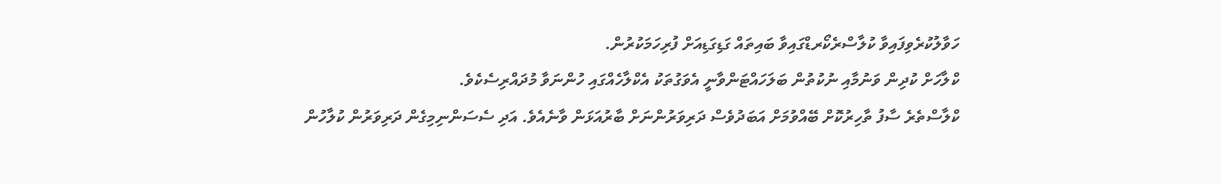ހަވާލުކުރެވިފައިވާ ކުލާސްރެކޯރޑްގައިވާ ބައިތައް ގަޑިގަޑިއަށް ފުރިހަމަކުރުން.
ކްލާހަށް ކުދިން ވަނުމާއި ނުކުތުން ބަލަހައްޓަންވާނީ އެވަގުތަކު އެކްލާހެއްގައި ހުންނަވާ މުދައްރިސެކެވެ.
ކްލާސްތެރެ ސާފު ތާހިރުކޮށް ބޭއްވުމަށް އަބަދުވެސް ދަރިވަރުންނަށް ބާރުއަޅަން ވާނެއެވެ. އަދި ސެސަންނިމިގެން ދަރިވަރުން ކުލާހުން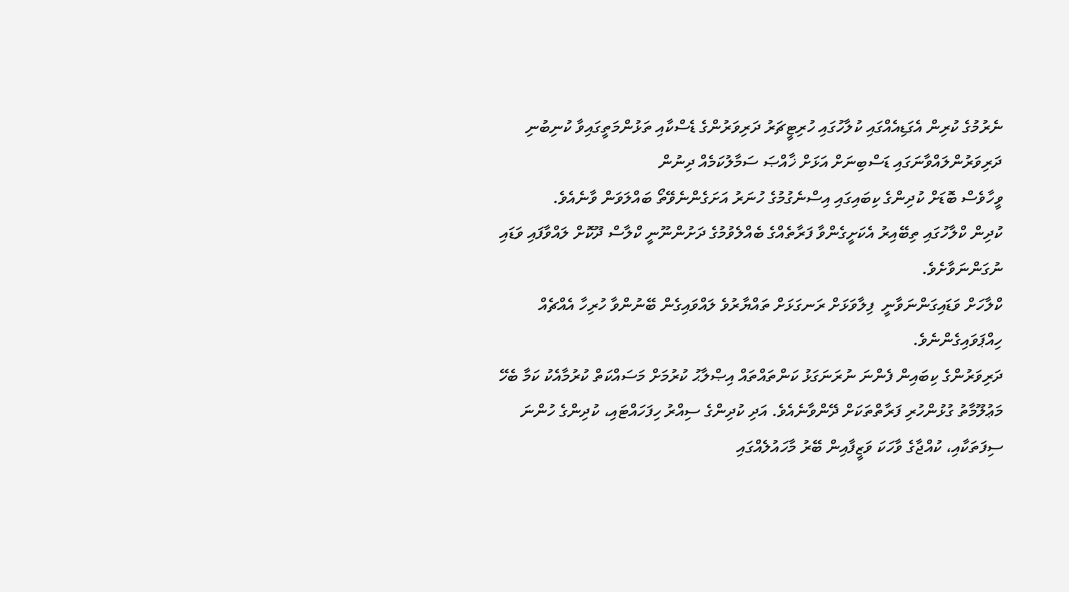ނެރުމުގެ ކުރިން އެގަޑިއެއްގައި ކުލާހުގައި ހުރިޓީޗަރު ދަރިވަރުންގެ ޑެސްކާއި ތަޅުންމަތީގައިވާ ކުނިބުނި ދަރިވަރުންލައްވާނަގައި ޑަސްބިނަށް އަޅަށް ޚާއްޞަ ސަމާލުކަމެއް ދިނުން
ވީހާވެސް ބޮޑަށް ކުދިންގެ ކިބައިގައި އިސްނެގުމުގެ ހުނަރު އަށަގެންނެވޭތޯ ބައްލަވަން ވާނެއެވެ.
ކުދިން ކްލާހުގައި ތިބޭއިރު އެކަށީގެންވާ ފަރާތެއްގެ ބެއްލެވުމުގެ ދަށުންނޫނީ ކްލާސް ދޫކޮށް ލައްވާފައި ވަޑައި ނުގަންނަވާށެވެ.
ކްލާހަށް ވަޑައިގަންނަވާނީ  ފިލާވަޅަށް ރަނގަޅަށް ތައްޔާރުވެ ލައްވައިގެން ބޭނުންވާ ހުރިހާ އެއްޗެއް ހިއްޕަވައިގެންނެވެ.
ދަރިވަރުންގެ ކިބައިން ފެންނަ ނުރަނަގަޅު ކަންތައްތައް އިޞްލާޙު ކުރުމަށް މަސައްކަތް ކުރުމާއެކު ކަމާ ބެހޭ މަޢުލޫމާތު ގުޅުންހުރި ފަރާތްތަކަށް ދޭންވާނެއެވެ. އަދި ކުދިންގެ ސިއްރު ހިފަހައްޓައި، ކުދިންގެ ހުންނަ ސިފަތަކާއި، ކުއްޖާގެ ވާހަކަ ވަޒީފާއިން ބޭރު މާހައުލެއްގައި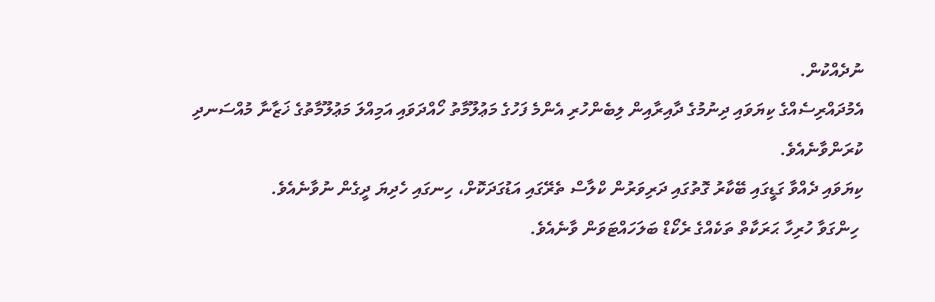ނުދެއްކުން.
އެމުދައްރިސެއްގެ ކިޔަވައި ދިނުމުގެ ދާއިރާއިން ލިބެންހުރި އެންމެ ފަހުގެ މަޢުލޫމާތު ހޯއްދަވައި އަމިއްލަ މަޢުލޫމާތުގެ ޚަޒާނާ މުއްސަނދި ކުރަންވާނެއެވެ.
ކިޔަވައި ދެއްވާ ގަޑީގައި ބޭކާރު ގޮތުގައި ދަރިވަރުން ކްލާސް ތެރޭގައި އަޑުގަދަކޮށް، ހިނގައި ހެދިޔަ ދީގެން ނުވާނެއެވެ.
 ހިންގަވާ ހުރިހާ ޙަރަކާތް ތަކެއްގެ ރެކޯޑް ބަލަހައްޓަވަން ވާނެއެވެ.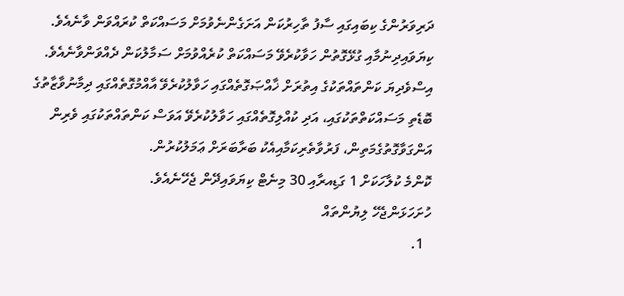ދަރިވަރުންގެ ކިބައިގައި ސާފު ތާހިރުކަން އަށަގެންނެވުމަށް މަސައްކަތް ކުރައްވަން ވާނެއެވެ.
ކިޔަވައިދިނުމާއި ގުޅޭގޮތުން ހަވާކުރެވޭ މަސައްކަތް ކުރެއްވުމަށް ސަމާލުކަން ދެއްވަންވާނެއެވެ.
އިސްވެދިޔަ ކަންތައްތަކުގެ އިތުރަށް ޚާއްޞަގޮތެއްގައި ހަވާލުކުރެވޭ އާއްމުގޮތެއްގައި ދިމާނުވާޒާތުގެ ބޮޑެތި މަސައްކަތްތަކުގައި، އަދި ކުއްލިގޮތެއްގައި ހަވާލުކުރެވޭ އަވަސް ކަންތައްތަކުގައި ވެރިން އަންގަވާގޮތުގެމަތިން، ފަރުވާތެރިކަމާއިއެކު ބަރާބަރަށް ޢަމަލުކުރުން.
ކޮންމެ ކުލާހަކަށް 1 ގަޑިއރާއި 30 މިނެޓް ކިޔަވައިދޭން ޖެހޭނެއެވެ.
ހުށަހަޅަންޖެހޭ ލިޔުންތައް
  1.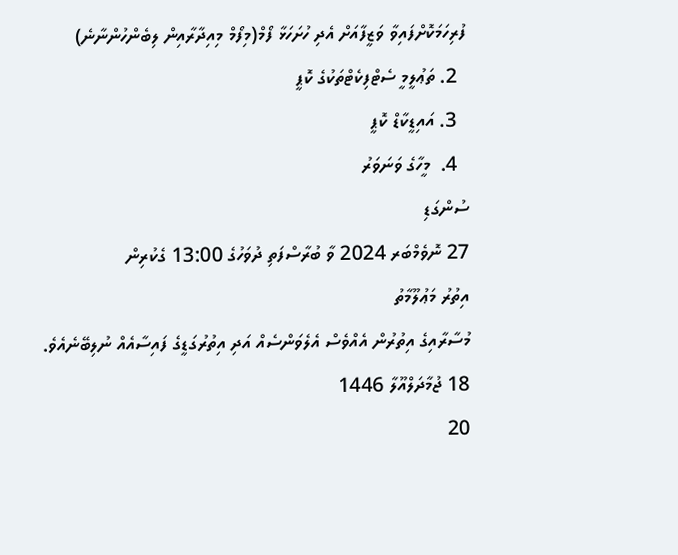ފުރިހަމަކޮށްފައިވާ ވަޒީފާއަށް އެދި ހުށަހަޅާ ފޯމް(މިފޯމް މިއިދާރާއިން ލިބެންހުންނާނެ)
  2. ތަޢުލީމީ ސެޓްފިކެޓްތަކުގެ ކޮޕީ
  3. އައިޑީކާޑް ކޮޕީ
  4.  މީހާގެ ވަނަވަރު
ސުންގަޑި
27 ނޮވެމްބަރ 2024 ވާ ބުރާސްފަތި ދުވަހުގެ 13:00 ގެކުރިން
އިތުރު މަޢުލޫމާތު
މުސާރާއިގެ އިތުރުން އެއްވެސް އެލެވަންސެއް އަދި އިތުރުގަޑީގެ ފައިސާއެއް ނުލިބޭނެއެވެ.
18 ޖުމާދަލްއޫލާ 1446
20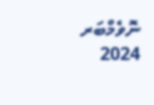ނޮވެމްބަރ 2024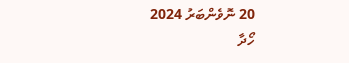20 ނޮވެންބަރު 2024
ހޯދާ